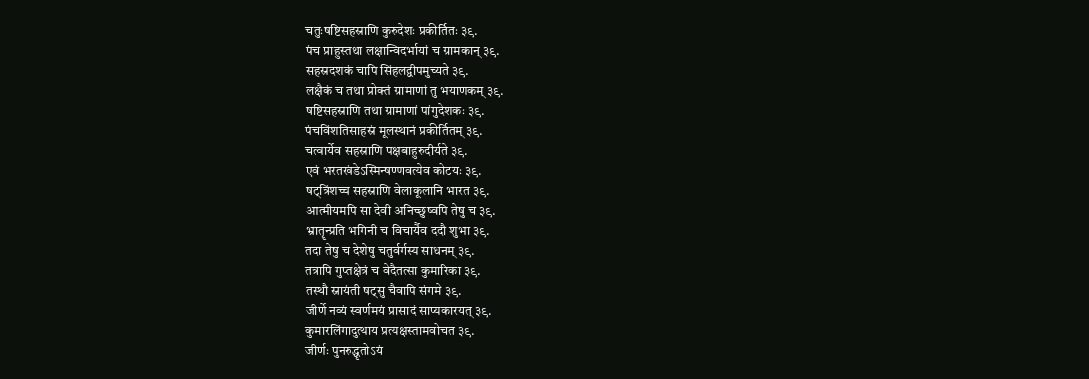चतुःषष्टिसहस्राणि कुरुदेशः प्रकीर्तितः ३९.
पंच प्राहुस्तथा लक्षान्विदर्भायां च ग्रामकान् ३९.
सहस्रदशकं चापि सिंहलद्वीपमुच्यते ३९.
लक्षैकं च तथा प्रोक्तं ग्रामाणां तु भयाणकम् ३९.
षष्टिसहस्राणि तथा ग्रामाणां पांगुदेशकः ३९.
पंचविंशतिसाहस्रं मूलस्थानं प्रकीर्तितम् ३९.
चत्वार्येव सहस्राणि पक्षबाहुरुदीर्यते ३९.
एवं भरतखंडेऽस्मिन्षण्णवत्येव कोटयः ३९.
षट्त्रिंशच्च सहस्राणि वेलाकूलानि भारत ३९.
आत्मीयमपि सा देवी अनिच्छुष्वपि तेषु च ३९.
भ्रातॄन्प्रति भगिनी च विचार्यैव ददौ शुभा ३९.
तदा तेषु च देशेषु चतुर्वर्गस्य साधनम् ३९.
तत्रापि गुप्तक्षेत्रं च वेदैतत्सा कुमारिका ३९.
तस्थौ स्नायंती षट्सु चैवापि संगमे ३९.
जीर्णे नव्यं स्वर्णमयं प्रासादं साप्यकारयत् ३९.
कुमारलिंगादुत्थाय प्रत्यक्षस्तामवोचत ३९.
जीर्णः पुनरुद्धृतोऽयं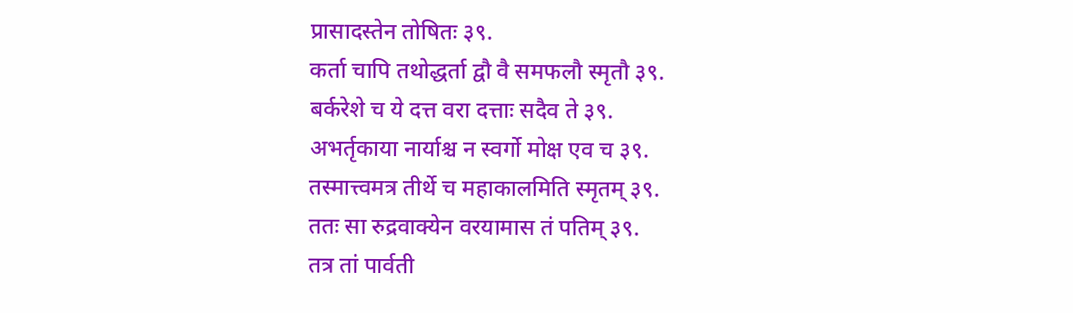प्रासादस्तेन तोषितः ३९.
कर्ता चापि तथोद्धर्ता द्वौ वै समफलौ स्मृतौ ३९.
बर्करेशे च ये दत्त वरा दत्ताः सदैव ते ३९.
अभर्तृकाया नार्याश्च न स्वर्गो मोक्ष एव च ३९.
तस्मात्त्वमत्र तीर्थे च महाकालमिति स्मृतम् ३९.
ततः सा रुद्रवाक्येन वरयामास तं पतिम् ३९.
तत्र तां पार्वती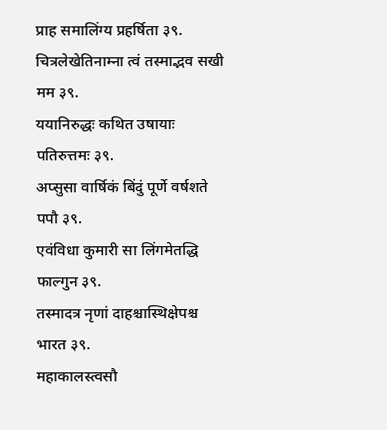प्राह समालिंग्य प्रहर्षिता ३९.
चित्रलेखेतिनाम्ना त्वं तस्माद्भव सखी मम ३९.
ययानिरुद्धः कथित उषायाः पतिरुत्तमः ३९.
अप्सुसा वार्षिकं बिंदुं पूर्णे वर्षशते पपौ ३९.
एवंविधा कुमारी सा लिंगमेतद्धि फाल्गुन ३९.
तस्मादत्र नृणां दाहश्चास्थिक्षेपश्च भारत ३९.
महाकालस्त्वसौ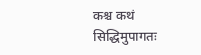कश्च कथं सिद्धिमुपागतः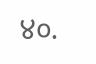४०.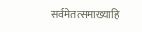सर्वमेतत्समाख्याहि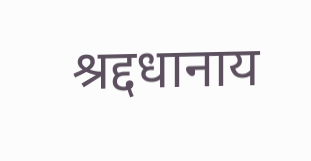श्रद्दधानाय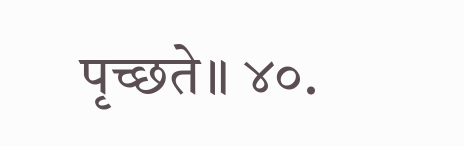पृच्छते॥ ४०.